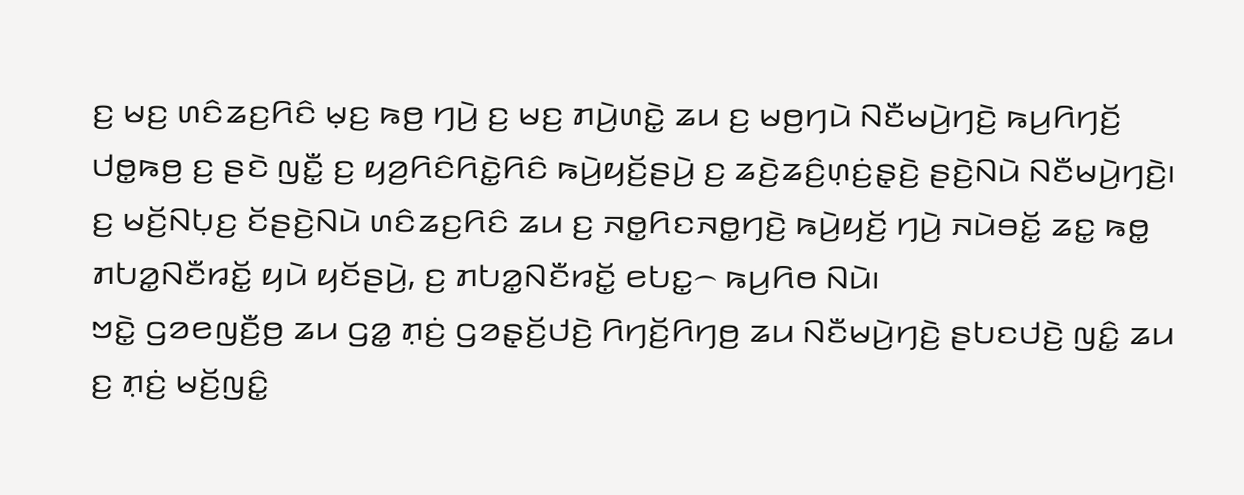ꤢ꤬ ꤗꤢ꤬ ꤛꤢꤨꤘꤢ꤬ꤖꤢꤨ ꤗ꤫ꤢ꤬ ꤒꤥ꤬ ꤚꤣꤧ꤬ ꤢ꤬ ꤗꤢ꤬ ꤊꤣꤧ꤬ꤛꤢꤧ꤭ ꤘꤣ ꤢ꤬ ꤗꤥ꤬ꤚꤣꤧ ꤡꤢꤪꤗꤣꤧ꤬ꤚꤢꤧ꤬ ꤒꤣ꤬ꤖꤚꤢꤩ꤬ ꤓꤥ꤭ꤒꤥ꤬ ꤢ꤬ ꤔꤢꤧ ꤜꤢꤪ꤭ ꤢ꤬ ꤟꤤ꤬ꤖꤢꤨꤖꤢꤧ꤭ꤖꤢꤨ ꤒꤣꤧ꤬ꤟꤢꤩ꤬ꤔꤣꤧ꤬ ꤢ꤬ ꤘꤢꤧ꤬ꤘꤢꤨ꤬ꤛ꤫ꤢꤦ꤬ꤔ꤫ꤢꤧ꤬ ꤔꤢꤧ꤬ꤡꤣꤧ ꤡꤢꤪꤗꤣꤧ꤬ꤚꤢꤧ꤬꤯ ꤢ꤬ ꤗꤢꤩ꤬ꤡꤝ꤫ꤢ꤬ ꤢꤩꤔꤢꤧ꤬ꤡꤣꤧ ꤛꤢꤨꤘꤢ꤬ꤖꤢꤨ ꤘꤣ ꤢ꤬ ꤏꤥ꤭ꤖꤢꤏꤥ꤭ꤚꤢꤧ꤬ ꤒꤣꤧ꤬ꤟꤢꤩ꤬ ꤚꤣꤧ꤬ ꤏꤣꤧꤋꤢꤩ꤭ ꤘꤢ꤭ ꤒꤥ꤭ ꤊꤝꤤ꤭ꤡꤢꤪꤙꤢꤩ꤭ ꤟꤣꤧ ꤟꤢꤩꤔꤣꤧ꤬, ꤢ꤬ ꤊꤝꤤ꤭ꤡꤢꤪꤙꤢꤩ꤭ ꤕꤝꤢ꤭꤮ ꤒꤣ꤬ꤖꤥ ꤡꤣꤧ꤯
ꤠꤢꤧ꤭ ꤞꤤꤕꤜꤢꤪ꤬ꤥ꤬ ꤘꤣ ꤞꤤ꤭ ꤊ꤫ꤢꤦ꤬ ꤞꤤꤔ꤫ꤢꤩ꤬ꤓꤢꤧ꤬ ꤖꤚꤢꤩ꤬ꤖꤚꤥ꤬ ꤘꤣ ꤡꤢꤪꤗꤣꤧ꤬ꤚꤢꤧ꤬ ꤔꤝꤢꤓꤢꤧ꤬ ꤜꤢꤨ꤭ ꤘꤣ ꤢ꤬ ꤊ꤫ꤢꤦ꤬ ꤗꤢꤩ꤬ꤜꤢꤨ꤭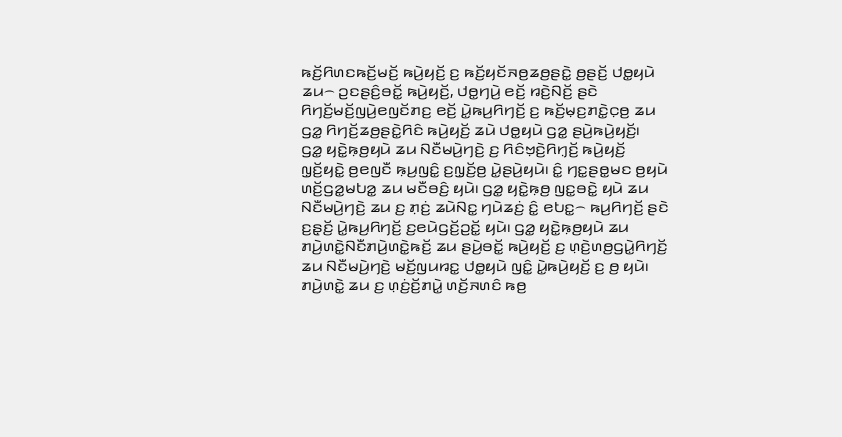ꤒꤢꤩ꤬ꤖꤛꤢꤒꤢꤩ꤬ꤗꤢꤩ꤬ ꤒꤣꤧ꤬ꤟꤢꤩ꤬ ꤢ꤬ ꤒꤢꤩ꤬ꤟꤢꤩꤏꤥ꤬ꤘꤥ꤬ꤔꤢꤧ꤭ ꤥ꤬ꤔꤢꤩ꤬ ꤓꤥ꤭ꤟꤣꤧ ꤘꤣ꤮ ꤑꤢꤔꤢꤨ꤬ꤋꤢꤩ꤭ ꤒꤣꤧ꤬ꤟꤢꤩ꤬, ꤓꤥ꤭ꤚꤣꤧ꤬ ꤕꤢꤩ꤬ ꤙꤢꤧ꤬ꤡꤢꤩ꤬ ꤔꤢꤧ ꤖꤚꤢꤩ꤬ꤗꤢꤩ꤬ꤜꤣꤧ꤬ꤕꤜꤢꤩꤊꤢ꤬ ꤕꤢꤩ꤬ ꤣꤧ꤭ꤒꤣ꤬ꤖꤚꤢꤩ꤬ ꤢ꤬ ꤒꤢꤩ꤬ꤗ꤫ꤢ꤬ꤊꤢꤧ꤭ꤍ꤫ꤥ꤬ ꤘꤣ ꤞꤤ꤭ ꤖꤚꤢꤩ꤬ꤘꤥ꤬ꤔꤢꤧ꤭ꤖꤢꤨ ꤒꤣꤧ꤬ꤟꤢꤩ꤬ ꤘꤣꤧ ꤓꤥ꤭ꤟꤣꤧ ꤞꤤ꤭ ꤔꤣꤧ꤬ꤒꤣꤧ꤬ꤟꤢꤩ꤬꤯
ꤞꤤ꤭ ꤟꤢꤧ꤭ꤒ꤫ꤥ꤬ꤟꤣꤧ ꤘꤣ ꤡꤢꤪꤗꤣꤧ꤬ꤚꤢꤧ꤬ ꤢ꤬ ꤖꤢꤨꤠ꤫ꤢꤧ꤬ꤖꤚ꤫ꤢꤩ꤬ ꤒꤣꤧ꤬ꤟꤢꤩ꤬ ꤜ꤫ꤢꤩ꤬ꤟꤢꤧ꤭ ꤥ꤬ꤕꤜꤢꤪ ꤒ꤫ꤣ꤬ꤜꤢꤨ꤭ ꤢ꤬ꤜ꤫ꤢꤩ꤬ꤥ꤬ ꤣꤧ꤭ꤔꤣꤧ꤬ꤟꤣꤧ꤯ ꤢꤨ꤭ ꤚꤢ꤭ꤔꤥ꤭ꤗꤢ ꤥ꤬ꤟꤣꤧ ꤛꤢꤩ꤬ꤞꤤ꤭ꤗꤝꤤ꤭ ꤘꤣ ꤗꤢꤪꤋꤢꤨ꤬ ꤟꤣꤧ꤯ ꤞꤤ꤭ ꤟꤢꤧ꤭ꤒ꤫ꤥ꤬ ꤜꤢ꤭ꤋꤢꤧ꤭ ꤟꤣꤧ ꤘꤣ ꤡꤢꤪꤗꤣꤧ꤬ꤚꤢꤧ꤬ ꤘꤣ ꤢ꤬ ꤊ꤫ꤢꤦ꤬ ꤘꤣꤧꤡꤢ꤭ ꤚꤣꤧꤘꤢꤦ꤬ ꤢꤨ꤭ ꤕꤝꤢ꤭꤮ ꤒꤣ꤬ꤖꤚꤢꤩ꤬ ꤔꤢꤧ ꤢ꤬ꤔ꤫ꤢꤩ꤬ ꤣꤧ꤭ꤒꤣ꤬ꤖꤚꤢꤩ꤬ ꤢ꤬ꤕꤣꤧꤞꤢꤩ꤬ꤑꤢꤩ꤭ ꤟꤣꤧ꤯ ꤞꤤ꤭ ꤟꤢꤧ꤭ꤒ꤫ꤥ꤬ꤟꤣꤧ ꤘꤣ ꤊꤣꤧ꤬ꤛꤢꤧ꤭ꤡꤢꤪꤊꤣꤧ꤬ꤛꤢꤧ꤭ꤒꤢꤩ꤬ ꤘꤣ ꤔꤣꤧ꤬ꤋꤢꤩ꤭ ꤒꤣꤧ꤬ꤟꤢꤩ꤬ ꤢ꤬ ꤛ꤫ꤢꤧ꤬ꤛꤥ꤬ꤞꤣꤧ꤭ꤖꤚꤢꤩ꤬ ꤘꤣ ꤡꤢꤪꤗꤣꤧ꤬ꤚꤢꤧ꤬ ꤗꤢꤩ꤬ꤜꤣꤙꤢ꤭ ꤓꤥ꤭ꤟꤣꤧ ꤜꤢꤨ꤭ ꤣꤧ꤭ꤒꤣꤧ꤬ꤟꤢꤩ꤬ ꤢ꤬ ꤥ꤬ ꤟꤣꤧ꤯
ꤊꤣꤧ꤬ꤛꤢꤧ꤭ ꤘꤣ ꤢ꤬ ꤛ꤫ꤢꤦ꤬ꤢꤩ꤬ꤊꤣꤧ꤭ ꤛꤢꤩ꤬ꤏꤛꤢꤨ ꤒꤥ꤬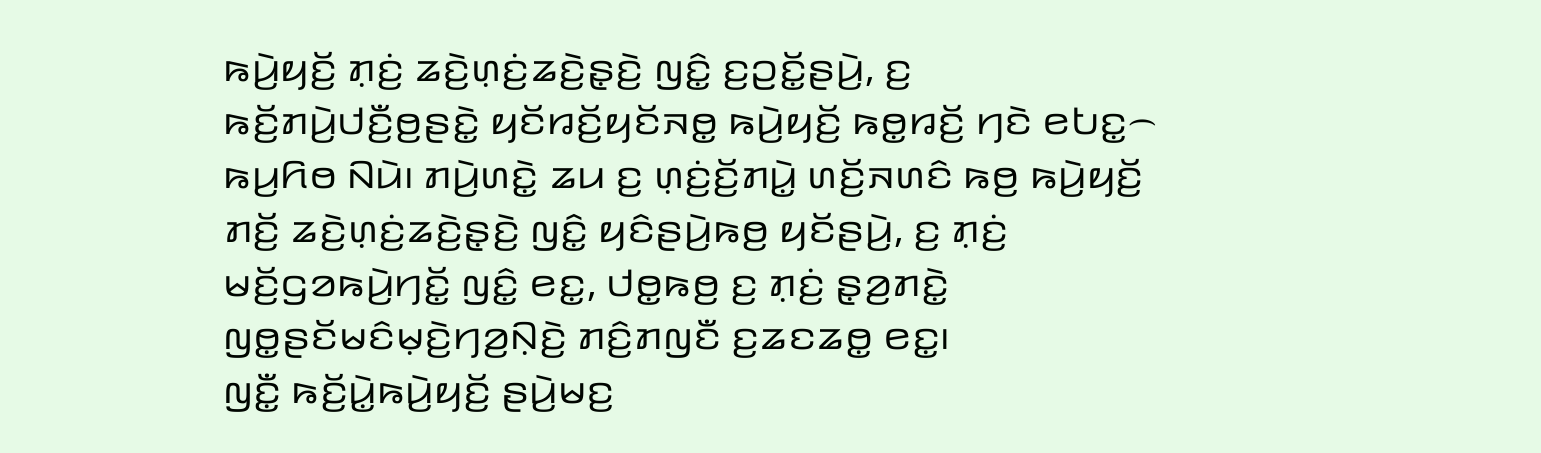ꤒꤣꤧ꤬ꤟꤢꤩ꤬ ꤊ꤫ꤢꤦ꤬ ꤘꤢꤧ꤬ꤛ꤫ꤢꤦ꤬ꤘꤢꤧ꤬ꤔ꤫ꤢꤧ꤬ ꤜꤢꤨ꤭ ꤢ꤬ꤑꤢꤩ꤭ꤔꤣꤧ꤬, ꤢ꤬ ꤒꤢꤩ꤬ꤊꤣꤧ꤬ꤓꤢꤪ꤬ꤥ꤬ꤔꤢꤧ꤭ ꤟꤢꤩꤙꤢꤩ꤬ꤟꤢꤩꤏꤥ꤭ ꤒꤣꤧ꤬ꤟꤢꤩ꤬ ꤒꤥ꤭ꤙꤢꤩ꤬ ꤚꤢꤧ ꤕꤝꤢ꤭꤮ ꤒꤣ꤬ꤖꤥ ꤡꤣꤧ꤯ ꤊꤣꤧ꤬ꤛꤢꤧ꤭ ꤘꤣ ꤢ꤬ ꤛ꤫ꤢꤦ꤬ꤢꤩ꤬ꤊꤣꤧ꤭ ꤛꤢꤩ꤬ꤏꤛꤢꤨ ꤒꤥ꤬ ꤒꤣꤧ꤬ꤟꤢꤩ꤬ ꤊꤢꤩ꤬ ꤘꤢꤧ꤬ꤛ꤫ꤢꤦ꤬ꤘꤢꤧ꤬ꤔ꤫ꤢꤧ꤬ ꤜꤢꤨ꤭ ꤟꤢꤨꤔꤣꤧ꤬ꤒꤥ꤬ ꤟꤢꤩꤔꤣꤧ꤬, ꤢ꤬ ꤊ꤫ꤢꤦ꤬ ꤗꤢꤩ꤬ꤞꤤꤒꤣꤧ꤬ꤚꤢꤩ꤭ ꤜꤢꤨ꤭ ꤕꤢ꤭, ꤓꤥ꤭ꤒꤥ꤬ ꤢ꤬ ꤊ꤫ꤢꤦ꤬ ꤔ꤫ꤤ꤬ꤊꤢꤧ꤭ ꤜꤥ꤭ꤔꤢꤩꤗꤢꤨꤗ꤫ꤢꤧ꤬ꤚꤤ꤬ꤡ꤫ꤢꤧ꤬ ꤊꤢꤨ꤬ꤊꤜꤢꤪ ꤢ꤬ꤘꤢꤘꤥ꤭ ꤕꤢ꤭꤯
ꤜꤢꤪ꤭ ꤒꤢꤩ꤬ꤣꤧ꤭ꤒꤣꤧ꤬ꤟꤢꤩ꤬ ꤔꤣꤧ꤬ꤗꤢ꤬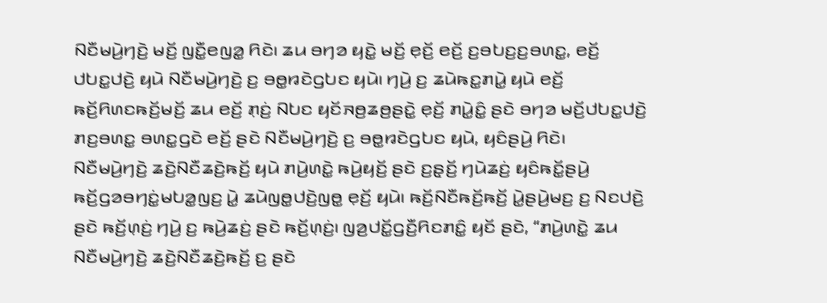ꤡꤢꤪꤗꤣꤧ꤬ꤚꤢꤧ꤬ ꤗꤢꤩ꤬ ꤜꤢꤪ꤭ꤕꤜꤤ꤭ ꤖꤢꤧ꤯ ꤘꤣ ꤋꤚꤤ ꤟꤢꤧ꤭ ꤗꤢꤩ꤬ ꤕ꤫ꤢꤩ꤬ ꤕꤢꤩ꤬ ꤢ꤬ꤋꤝꤢ꤬ꤢ꤬ꤋꤛꤢ꤭, ꤕꤢꤩ꤬ ꤓꤝꤢ꤭ꤓꤢꤧ꤬ ꤟꤣꤧ ꤡꤢꤪꤗꤣꤧ꤬ꤚꤢꤧ꤬ ꤢ꤬ ꤋꤥ꤭ꤙꤢꤧꤞꤝꤢ ꤟꤣꤧ꤯ ꤚꤣꤧ꤬ ꤢ꤬ ꤘꤣꤧꤒꤢ꤭ꤊꤣꤧ꤭ ꤟꤣꤧ ꤕꤢꤩ꤬ ꤒꤢꤩ꤬ꤖꤛꤢꤒꤢꤩ꤬ꤗꤢꤩ꤬ ꤘꤣ ꤕꤢꤩ꤬ ꤊ꤫ꤢꤦ꤬ ꤡꤝꤢ ꤟꤢꤩꤏꤥ꤬ꤘꤥ꤬ꤔꤢꤧ꤭ ꤕ꤫ꤢꤩ꤬ ꤊꤣꤧ꤭ꤢꤨ꤭ ꤔꤢꤧ ꤋꤚꤤ ꤗꤢꤩ꤬ꤓꤝꤢ꤭ꤓꤢꤧ꤬ ꤊꤢ꤬ꤋꤛꤢ꤭ ꤋꤛꤢ꤭ꤞꤢꤧ ꤕꤢꤩ꤬ ꤔꤢꤧ ꤡꤢꤪꤗꤣꤧ꤬ꤚꤢꤧ꤬ ꤢ꤬ ꤋꤥ꤭ꤙꤢꤧꤞꤝꤢ ꤟꤣꤧ, ꤟꤢꤨꤔꤣꤧ꤬ ꤖꤢꤧ꤯
ꤡꤢꤪꤗꤣꤧ꤬ꤚꤢꤧ꤬ ꤘꤢꤧ꤬ꤡꤢꤪꤘꤢꤧ꤬ꤒꤢꤩ꤬ ꤟꤣꤧ ꤊꤣꤧ꤬ꤛꤢꤧ꤭ ꤒꤣꤧ꤬ꤟꤢꤩ꤬ ꤔꤢꤧ ꤢ꤬ꤔ꤫ꤢꤩ꤬ ꤚꤣꤧꤘꤢꤦ꤬ ꤟꤢꤨꤒꤢꤩ꤭ꤔꤣꤧ꤬ ꤒꤢꤩ꤬ꤞꤤꤋꤚꤢꤦ꤭ꤗꤝꤤ꤭ꤜꤢ꤬ ꤣꤧ꤭ ꤘꤣꤧꤜꤥ꤭ꤓꤢꤧ꤬ꤜꤥ꤭ ꤕ꤫ꤢꤩ꤬ ꤟꤣꤧ꤯ ꤒꤢꤩ꤬ꤡꤢꤪꤒꤢꤩ꤬ꤒꤢꤩ꤬ ꤣꤧ꤭ꤔꤣꤧ꤬ꤗꤢ꤬ ꤢ꤬ ꤡꤢꤓꤢꤧ꤬ ꤔꤢꤧ ꤒꤢꤩ꤬ꤛ꤫ꤢꤦ꤬ ꤚꤣꤧ꤬ ꤢ꤬ ꤒꤣꤧ꤬ꤘꤢꤦ꤬ ꤔꤢꤧ ꤒꤢꤩ꤬ꤛ꤫ꤢꤦ꤬꤯ ꤜꤤ꤬ꤓꤢꤩ꤭ꤞꤢꤪ꤬ꤖꤢꤊꤢꤨ꤭ ꤟꤢꤩ ꤔꤢꤧ, “ꤊꤣꤧ꤬ꤛꤢꤧ꤭ ꤘꤣ ꤡꤢꤪꤗꤣꤧ꤬ꤚꤢꤧ꤬ ꤘꤢꤧ꤬ꤡꤢꤪꤘꤢꤧ꤬ꤒꤢꤩ꤬ ꤢ꤬ ꤔꤢꤧ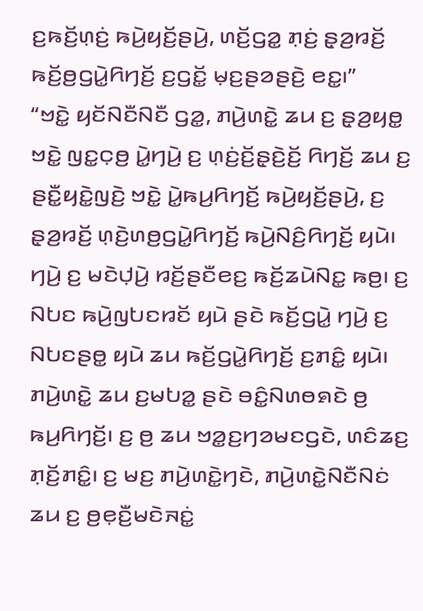ꤢ꤬ꤒꤢꤩ꤬ꤛ꤫ꤢꤦ꤬ ꤒꤣꤧ꤬ꤟꤢꤩ꤬ꤔꤣꤧ꤬, ꤛꤢꤩ꤬ꤞꤤ꤭ ꤊ꤫ꤢꤦ꤬ ꤔ꤫ꤤ꤬ꤙꤢꤩ꤬ ꤒꤢꤩ꤬ꤥ꤬ꤞꤣꤧ꤭ꤖꤚꤢꤩ꤬ ꤢ꤬ꤞꤢꤩ꤭ ꤗ꤫ꤢ꤬ꤔꤤꤔꤢꤧ꤬ ꤕꤢ꤭꤯”
“ꤠꤢꤧ꤭ ꤟꤢꤩꤡꤢꤪꤡꤢꤪ ꤞꤤ꤭, ꤊꤣꤧ꤬ꤛꤢꤧ꤭ ꤘꤣ ꤢ꤬ ꤔ꤫ꤤ꤬ꤟꤥ꤭ ꤠꤢꤧ꤭ ꤜꤢ꤭ꤍ꤫ꤥ꤬ ꤣꤧ꤭ꤚꤣꤧ꤬ ꤢ꤬ ꤛ꤫ꤢꤦ꤬ꤢꤩ꤬ꤔ꤫ꤢꤧ꤬ꤢꤩ꤬ ꤖꤚꤢꤩ꤬ ꤘꤣ ꤢ꤬ ꤔꤢꤪ꤭ꤟꤢꤧ꤭ꤜꤢꤧ꤬ ꤠꤢꤧ꤭ ꤣꤧ꤭ꤒꤣ꤬ꤖꤚꤢꤩ꤬ ꤒꤣꤧ꤬ꤟꤢꤩ꤬ꤔꤣꤧ꤬, ꤢ꤬ ꤔ꤫ꤤ꤬ꤙꤢꤩ꤬ ꤛ꤫ꤢꤧ꤬ꤛꤥ꤬ꤞꤣꤧ꤭ꤖꤚꤢꤩ꤬ ꤒꤣꤧ꤬ꤡꤢꤨ꤬ꤖꤚꤢꤩ꤬ ꤟꤣꤧ꤯ ꤚꤣꤧ꤬ ꤢ꤬ ꤗꤢꤧꤓ꤫ꤣꤧ꤬ ꤙꤢꤩ꤬ꤔꤢꤪꤕꤢ꤬ ꤒꤢꤩ꤬ꤘꤣꤧꤡꤢ꤭ ꤒꤥ꤬꤯ ꤢ꤬ ꤡꤝꤢ ꤒꤣꤧ꤬ꤜꤝꤢꤙꤢꤩ ꤟꤣꤧ ꤔꤢꤧ ꤒꤢꤩ꤬ꤞꤣꤧ꤭ ꤚꤣꤧ꤬ ꤢ꤬ ꤡꤝꤢꤔꤥ꤭ ꤟꤣꤧ ꤘꤣ ꤒꤢꤩ꤬ꤞꤣꤧ꤭ꤖꤚꤢꤩ꤬ ꤢ꤬ꤊꤢꤨ꤭ ꤟꤣꤧ꤯
ꤊꤣꤧ꤬ꤛꤢꤧ꤭ ꤘꤣ ꤢ꤬ꤗꤝꤤ꤭ ꤔꤢꤧ ꤋꤢꤨ꤭ꤡꤛꤥꤎꤢꤧ ꤥ꤬ ꤒꤣ꤬ꤖꤚꤢꤩ꤬꤯ ꤢ꤬ ꤥ꤬ ꤘꤣ ꤠꤤ꤭ꤢ꤬ꤚꤤꤗꤢꤞꤢꤧ, ꤛꤢꤨꤘꤢ꤬ ꤊ꤫ꤢꤩ꤬ꤊꤢꤨ꤭꤯ ꤢ꤬ ꤗꤢ꤬ ꤊꤣꤧ꤬ꤛꤢꤧ꤭ꤚꤢꤧ, ꤊꤣꤧ꤬ꤛꤢꤧ꤭ꤡꤢꤪꤡꤢꤦ ꤘꤣ ꤢ꤬ ꤥ꤬ꤕ꤫ꤢꤪ꤬ꤗꤢꤧꤏꤢꤦ꤭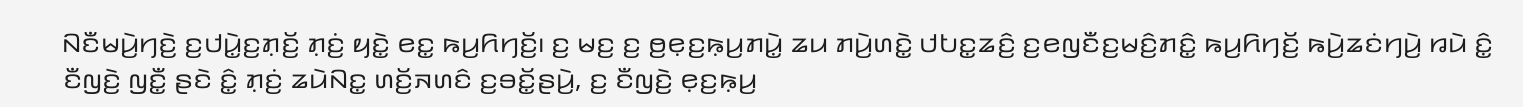ꤡꤢꤪꤗꤣꤧ꤬ꤚꤢꤧ꤬ ꤢ꤬ꤓꤣꤧ꤭ꤢ꤬ꤊ꤫ꤢꤩ꤬ ꤊ꤫ꤢꤦ꤬ ꤟꤢꤧ꤭ ꤕꤢ꤭ ꤒꤣ꤬ꤖꤚꤢꤩ꤬꤯ ꤢ꤬ ꤗꤢ꤬ ꤢ꤬ ꤥ꤬ꤕ꤫ꤢ꤬ꤒ꤫ꤣ꤬ꤊꤣꤧ꤭ ꤘꤣ ꤊꤣꤧ꤬ꤛꤢꤧ꤭ ꤓꤝꤢ꤭ꤘꤢꤨ꤬ ꤢ꤬ꤕꤜꤢꤪꤢ꤬ꤗꤢꤨ꤬ꤊꤢꤨ꤭ ꤒꤣ꤬ꤖꤚꤢꤩ꤬ ꤒꤣꤧ꤬ꤘꤢꤦꤚꤣꤧ꤬ ꤙꤣꤧ ꤢꤨ꤭ ꤢꤪꤜꤢꤧ꤬ ꤜꤢꤪ꤭ ꤔꤢꤧ ꤢꤨ꤭ ꤊ꤫ꤢꤦ꤬ ꤘꤣꤧꤡꤢ꤭ ꤛꤢꤩ꤬ꤏꤛꤢꤨ ꤢ꤬ꤋꤢꤩ꤭ꤔꤣꤧ꤬, ꤢ꤬ ꤢꤪꤜꤢꤧ꤬ ꤕ꤫ꤢ꤬ꤒ꤫ꤣ꤬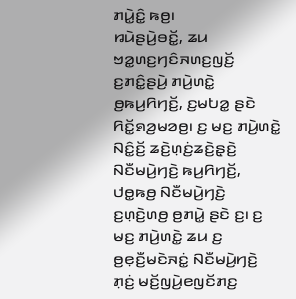ꤊꤣꤧ꤭ꤢꤨ꤭ ꤒꤥ꤬꤯
ꤙꤣꤧꤔꤣꤧ꤬ꤋꤢꤩ꤭, ꤘꤣ ꤠꤤ꤭ꤛꤢ꤬ꤚꤢꤨꤏꤛꤢ꤬ꤜꤢꤩ꤬ ꤢ꤬ꤊꤢꤨ꤭ꤔꤣꤧ꤬ ꤊꤣꤧ꤬ꤛꤢꤧ꤭ ꤥ꤬ꤒꤣ꤬ꤖꤚꤢꤩ꤬, ꤢ꤬ꤗꤝꤤ꤭ ꤔꤢꤧ ꤖꤢꤩ꤭ꤎꤤ꤬ꤗꤤꤥ꤬꤯ ꤢ꤬ ꤗꤢ꤬ ꤊꤣꤧ꤬ꤛꤢꤧ꤭ ꤡꤢꤨ꤭ꤢꤩ꤬ ꤘꤢꤧ꤬ꤛ꤫ꤢꤦ꤬ꤘꤢꤧ꤬ꤔ꤫ꤢꤧ꤬ ꤡꤢꤪꤗꤣꤧ꤬ꤚꤢꤧ꤬ ꤒꤣ꤬ꤖꤚꤢꤩ꤬, ꤓꤥ꤭ꤒꤥ꤬ ꤡꤢꤪꤗꤣꤧ꤬ꤚꤢꤧ꤬ ꤢ꤬ꤛ꤫ꤢꤧ꤬ꤛꤥ꤬ ꤥ꤬ꤊꤣꤧ꤭ ꤔꤢꤧ ꤢ꤬꤯ ꤢ꤬ ꤗꤢ꤬ ꤊꤣꤧ꤬ꤛꤢꤧ꤭ ꤘꤣ ꤢ꤬ ꤥ꤬ꤕ꤫ꤢꤪ꤬ꤗꤢꤧꤏꤢꤦ꤭ ꤡꤢꤪꤗꤣꤧ꤬ꤚꤢꤧ꤬ ꤊ꤫ꤢꤦ꤬ ꤗꤢꤩ꤬ꤜꤣꤧ꤬ꤕꤜꤢꤩꤊꤢ꤬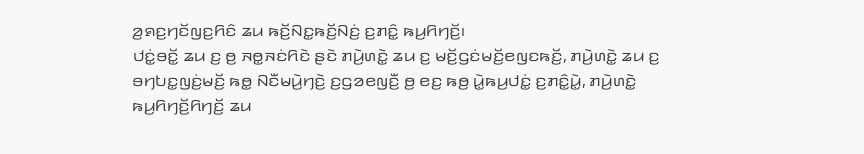ꤤ꤬ꤎꤢ꤬ꤚꤢꤩꤜꤢ꤬ꤖꤢꤨ ꤘꤣ ꤒꤢꤩ꤬ꤡꤢ꤭ꤒꤢꤩ꤬ꤡꤢꤦ꤬ ꤢ꤬ꤊꤢꤨ꤭ ꤒꤣ꤬ꤖꤚꤢꤩ꤬꤯
ꤓꤢꤦ꤭ꤋꤢꤩ꤭ ꤘꤣ ꤢ꤬ ꤥ꤬ ꤏꤥ꤭ꤏꤢꤦꤖꤢꤧ ꤔꤢꤧ ꤊꤣꤧ꤬ꤛꤢꤧ꤭ ꤘꤣ ꤢ꤬ ꤗꤢꤩ꤬ꤞꤢꤦꤗꤢꤩ꤬ꤕꤜꤢꤒꤢꤩ꤬, ꤊꤣꤧ꤬ꤛꤢꤧ꤭ ꤘꤣ ꤢ꤬ ꤋꤚꤝꤢ꤭ꤜꤢꤦ꤬ꤗꤢꤩ꤬ ꤒꤥ꤭ ꤡꤢꤪꤗꤣꤧ꤬ꤚꤢꤧ꤬ ꤢ꤬ꤞꤤꤕꤜꤢꤪ꤬ ꤥ꤬ ꤕꤢ꤬ ꤒꤥ꤬ ꤣꤧ꤭ꤒꤣ꤬ꤓꤢꤦ꤭ ꤢ꤬ꤊꤢꤨ꤭ꤣꤧ꤭, ꤊꤣꤧ꤬ꤛꤢꤧ꤭ ꤒꤣ꤬ꤖꤚꤢꤩ꤬ꤖꤚꤢꤩ꤬ ꤘꤣ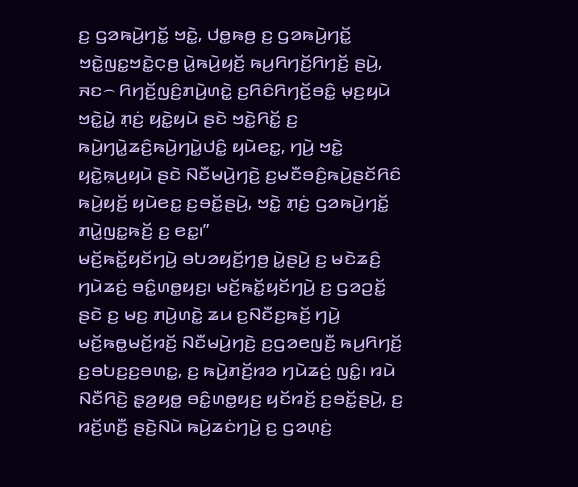ꤢ꤬ ꤞꤤꤒꤣꤧ꤬ꤚꤢꤩ꤭ ꤠꤢꤧ꤭, ꤓꤥ꤭ꤒꤥ꤬ ꤢ꤬ ꤞꤤꤒꤣꤧ꤬ꤚꤢꤩ꤭ ꤠꤢꤧ꤭ꤜꤢ꤭ꤠꤢꤧ꤭ꤍ꤫ꤥ꤬ ꤣꤧ꤭ꤒꤣꤧ꤬ꤟꤢꤩ꤬ ꤒꤣ꤬ꤖꤚꤢꤩ꤬ꤖꤚꤢꤩ꤬ ꤔꤣꤧ꤬, ꤏꤢ꤮ ꤖꤚꤢꤩ꤬ꤜꤢꤨ꤬ꤊꤣꤧ꤬ꤛꤢꤧ꤭ ꤢ꤬ꤖꤢꤨꤖꤚꤢꤩ꤬ꤋꤢꤨ꤭ ꤗ꤫ꤢ꤬ꤟꤣꤧ ꤠꤢꤧ꤭ꤣꤧ꤭ ꤊ꤫ꤢꤦ꤬ ꤟꤢꤧ꤭ꤟꤣꤧ ꤔꤢꤧ ꤠꤢꤧ꤭ꤖꤢꤩ꤭ ꤢ꤬ ꤒꤣꤧ꤬ꤚꤣꤧ꤭ꤘꤢꤨ꤬ꤒꤣꤧ꤬ꤚꤣꤧ꤭ꤓꤢꤨ꤭ ꤟꤣꤧꤕꤢ꤭, ꤚꤣꤧ꤬ ꤠꤢꤧ꤭ ꤟꤢꤧ꤭ꤒ꤫ꤣ꤬ꤟꤣꤧ ꤔꤢꤧ ꤡꤢꤪꤗꤣꤧ꤬ꤚꤢꤧ꤬ ꤢ꤬ꤗꤢꤪꤋꤢꤨ꤬ꤒꤣꤧ꤬ꤔꤢꤩꤖꤢꤨ ꤒꤣꤧ꤬ꤟꤢꤩ꤬ ꤟꤣꤧꤕꤢ꤭ ꤢ꤬ꤋꤢꤩ꤭ꤔꤣꤧ꤬, ꤠꤢꤧ꤭ ꤊ꤫ꤢꤦ꤬ ꤞꤤꤒꤣꤧ꤬ꤚꤢꤩ꤭ ꤊꤣꤧ꤭ꤜꤢ꤭ꤒꤢꤩ꤬ ꤢ꤬ ꤕꤢ꤭꤯”
ꤗꤢꤩ꤬ꤒꤢꤩ꤭ꤟꤢꤩꤚꤣꤧ꤬ ꤋꤝꤤꤟꤢꤩ꤬ꤚꤥ꤬ ꤣꤧ꤭ꤔꤣꤧ꤬ ꤢ꤬ ꤗꤢꤧꤘꤢꤨ꤬ ꤚꤣꤧꤘꤢꤦ꤬ ꤋꤢꤨ꤭ꤛꤥ꤭ꤟꤢ꤬꤯ ꤗꤢꤩ꤬ꤒꤢꤩ꤭ꤟꤢꤩꤚꤣꤧ꤬ ꤢ꤬ ꤞꤤꤑꤢꤩ꤭ ꤔꤢꤧ ꤢ꤬ ꤗꤢ꤬ ꤊꤣꤧ꤬ꤛꤢꤧ꤭ ꤘꤣ ꤢ꤬ꤡꤢꤪꤢ꤬ꤒꤢꤩ꤬ ꤚꤣꤧ꤬ ꤗꤢꤩ꤬ꤒꤥ꤭ꤗꤢꤩ꤬ꤙꤢꤩ꤬ ꤡꤢꤪꤗꤣꤧ꤬ꤚꤢꤧ꤬ ꤢ꤬ꤞꤤꤕꤜꤢꤪ꤬ ꤒꤣ꤬ꤖꤚꤢꤩ꤬ ꤢ꤬ꤋꤝꤢ꤬ꤢ꤬ꤋꤛꤢ꤭, ꤢ꤬ ꤒꤣꤧ꤬ꤊꤢꤩ꤬ꤙꤤ ꤚꤣꤧꤘꤢꤦ꤬ ꤜꤢꤨ꤭꤯ ꤙꤣꤧ ꤡꤢꤪꤖꤢꤧ꤬ ꤔ꤫ꤤ꤬ꤟꤥ꤭ ꤋꤢꤨ꤭ꤛꤥ꤭ꤟꤢ꤬ ꤟꤢꤩꤙꤢꤩ꤬ ꤢ꤬ꤋꤢꤩ꤭ꤔꤣꤧ꤬, ꤢ꤬ ꤙꤢꤩ꤬ꤛꤢꤪ꤬ ꤔꤢꤧ꤬ꤡꤣꤧ ꤒꤣꤧ꤬ꤘꤢꤦꤚꤣꤧ꤬ ꤢ꤬ ꤞꤤꤛ꤫ꤢꤦ꤬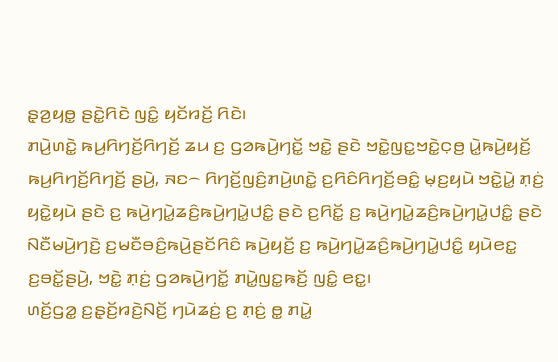ꤔ꤫ꤤ꤬ꤟꤥ꤭ ꤔꤢꤧ꤭ꤖꤢꤧ ꤜꤢꤨ꤭ ꤟꤢꤩꤙꤢꤩ꤬ ꤖꤢꤧ꤯
ꤊꤣꤧ꤬ꤛꤢꤧ꤭ ꤒꤣ꤬ꤖꤚꤢꤩ꤬ꤖꤚꤢꤩ꤬ ꤘꤣ ꤢ꤬ ꤞꤤꤒꤣꤧ꤬ꤚꤢꤩ꤭ ꤠꤢꤧ꤭ ꤔꤢꤧ ꤠꤢꤧ꤭ꤜꤢ꤭ꤠꤢꤧ꤭ꤍ꤫ꤥ꤬ ꤣꤧ꤭ꤒꤣꤧ꤬ꤟꤢꤩ꤬ ꤒꤣ꤬ꤖꤚꤢꤩ꤬ꤖꤚꤢꤩ꤬ ꤔꤣꤧ꤬, ꤏꤢ꤮ ꤖꤚꤢꤩ꤬ꤜꤢꤨ꤬ꤊꤣꤧ꤬ꤛꤢꤧ꤭ ꤢ꤬ꤖꤢꤨꤖꤚꤢꤩ꤬ꤋꤢꤨ꤭ ꤗ꤫ꤢ꤬ꤟꤣꤧ ꤠꤢꤧ꤭ꤣꤧ꤭ ꤊ꤫ꤢꤦ꤬ ꤟꤢꤧ꤭ꤟꤣꤧ ꤔꤢꤧ ꤢ꤬ ꤒꤣꤧ꤬ꤚꤣꤧ꤭ꤘꤢꤨ꤬ꤒꤣꤧ꤬ꤚꤣꤧ꤭ꤓꤢꤨ꤭ ꤔꤢꤧ ꤢ꤬ꤖꤢꤩ꤭ ꤢ꤬ ꤒꤣꤧ꤬ꤚꤣꤧ꤭ꤘꤢꤨ꤬ꤒꤣꤧ꤬ꤚꤣꤧ꤭ꤓꤢꤨ꤭ ꤔꤢꤧ ꤡꤢꤪꤗꤣꤧ꤬ꤚꤢꤧ꤬ ꤢ꤬ꤗꤢꤪꤋꤢꤨ꤬ꤒꤣꤧ꤬ꤔꤢꤩꤖꤢꤨ ꤒꤣꤧ꤬ꤟꤢꤩ꤬ ꤢ꤬ ꤒꤣꤧ꤬ꤚꤣꤧ꤭ꤘꤢꤨ꤬ꤒꤣꤧ꤬ꤚꤣꤧ꤭ꤓꤢꤨ꤭ ꤟꤣꤧꤕꤢ꤭ ꤢ꤬ꤋꤢꤩ꤭ꤔꤣꤧ꤬, ꤠꤢꤧ꤭ ꤊ꤫ꤢꤦ꤬ ꤞꤤꤒꤣꤧ꤬ꤚꤢꤩ꤭ ꤊꤣꤧ꤭ꤜꤢ꤭ꤒꤢꤩ꤬ ꤜꤢꤨ꤭ ꤕꤢ꤭꤯
ꤛꤢꤩ꤬ꤞꤤ꤭ ꤢ꤬ꤔ꤫ꤢꤩ꤬ꤙꤢꤧ꤬ꤡꤢꤩ꤬ ꤚꤣꤧꤘꤢꤦ꤬ ꤢ꤬ ꤊ꤫ꤢꤦ꤬ ꤥ꤭ ꤊꤣꤧ꤭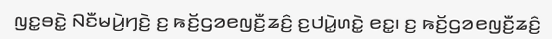ꤜꤢ꤭ꤋꤢꤧ꤭ ꤡꤢꤪꤗꤣꤧ꤬ꤚꤢꤧ꤬ ꤢ꤬ ꤒꤢꤩ꤬ꤞꤤꤕꤜꤢꤪ꤬ꤘꤢꤨ꤬ ꤢ꤬ꤓꤣꤧ꤭ꤛꤢꤧ꤭ ꤕꤢ꤭꤯ ꤢ꤬ ꤒꤢꤩ꤬ꤞꤤꤕꤜꤢꤪ꤬ꤘꤢꤨ꤬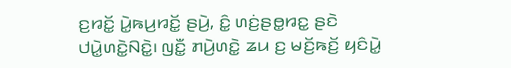ꤢ꤬ꤙꤢꤩ꤭ ꤣꤧ꤭ꤒꤣ꤬ꤙꤢꤩ꤭ ꤔꤣꤧ꤬, ꤢꤨ꤭ ꤛꤢꤦ꤬ꤔꤥ꤭ꤙꤢ꤭ ꤔꤢꤧ ꤓꤣꤧ꤭ꤛꤢꤧ꤭ꤡꤢꤧ꤭꤯ ꤜꤢꤪ꤭ ꤊꤣꤧ꤬ꤛꤢꤧ꤭ ꤘꤣ ꤢ꤬ ꤗꤢꤩ꤬ꤒꤢꤩ꤬ ꤟꤢꤨꤣꤧ꤭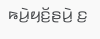ꤒꤣꤧ꤬ꤟꤢꤩ꤬ꤔꤣꤧ꤬ ꤢ꤬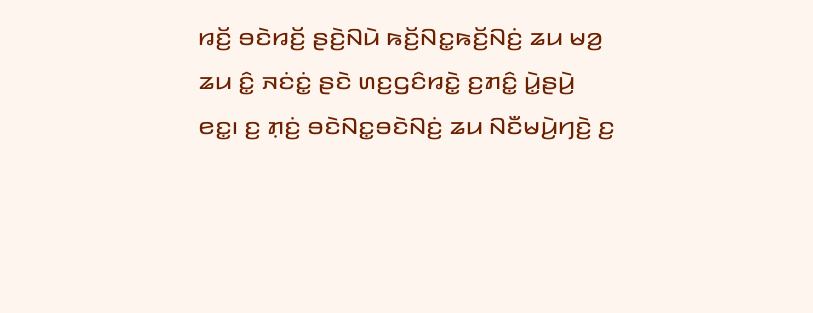ꤙꤢꤩ꤬ ꤋꤢꤧꤙꤢꤩ꤬ ꤔꤢꤧ꤬ꤡꤣꤧ ꤒꤢꤩ꤬ꤡꤢ꤭ꤒꤢꤩ꤬ꤡꤢꤦ꤬ ꤘꤣ ꤗꤤ꤬ ꤘꤣ ꤢꤨ꤭ ꤏꤢꤦꤢꤦ꤭ ꤔꤢꤧ ꤛꤢ꤬ꤞꤢꤨꤙꤢꤧ꤭ ꤢ꤬ꤊꤢꤨ꤭ ꤣꤧ꤭ꤔꤣꤧ꤬ ꤕꤢ꤭꤯ ꤢ꤬ ꤊ꤫ꤢꤦ꤬ ꤋꤢꤧꤡꤢ꤭ꤋꤢꤧꤡꤢꤦ꤬ ꤘꤣ ꤡꤢꤪꤗꤣꤧ꤬ꤚꤢꤧ꤬ ꤢ꤬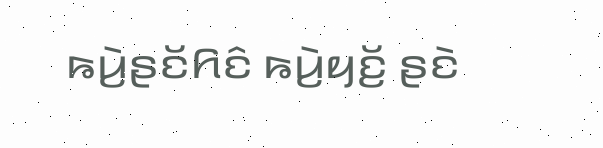ꤒꤣꤧ꤬ꤔꤢꤩꤖꤢꤨ ꤒꤣꤧ꤬ꤟꤢꤩ꤬ ꤔꤢꤧ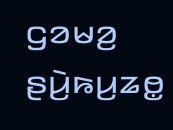ꤞꤤꤗꤤ꤬ ꤔꤣꤧ꤬ꤒꤣ꤬ꤘꤥ꤭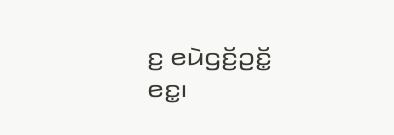ꤢ꤬ ꤕꤣꤧꤞꤢꤩ꤬ꤑꤢꤩ꤭ ꤕꤢ꤭꤯